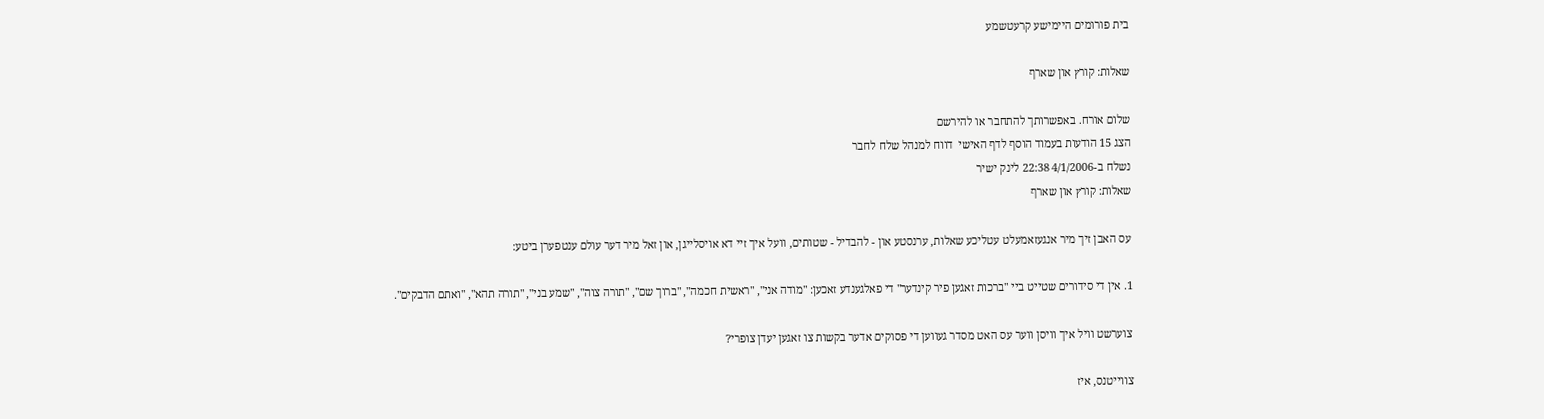בית פורומים היימישע קרעטשמע

שאלות: קורץ און שארף

שלום אורח. באפשרותך להתחבר או להירשם
הצג 15 הודעות בעמוד הוסף לדף האישי  דווח למנהל שלח לחבר
נשלח ב-4/1/2006 22:38 לינק ישיר
שאלות: קורץ און שארף

עס האבן זיך מיר אנגעזאמעלט עטליכע שאלות, ערנסטע און - להבדיל - שטותים, וועל איך זיי דא אויסלייגן, און זאל מיר דער עולם ענטפערן ביטע:

1. אין די סידורים שטייט ביי "ברכות זאגען פיר קינדער" די פאלגענדע זאכען: "מודה אני", "ראשית חכמה", "ברוך שם", "תורה צוה", "שמע בני", "תורה תהא", "ואתם הדבקים".

צוערשט וויל איך וויסן ווער עס האט מסדר געווען די פסוקים אדער בקשות צו זאגען יעדן צופרי?

צווייטנס, איז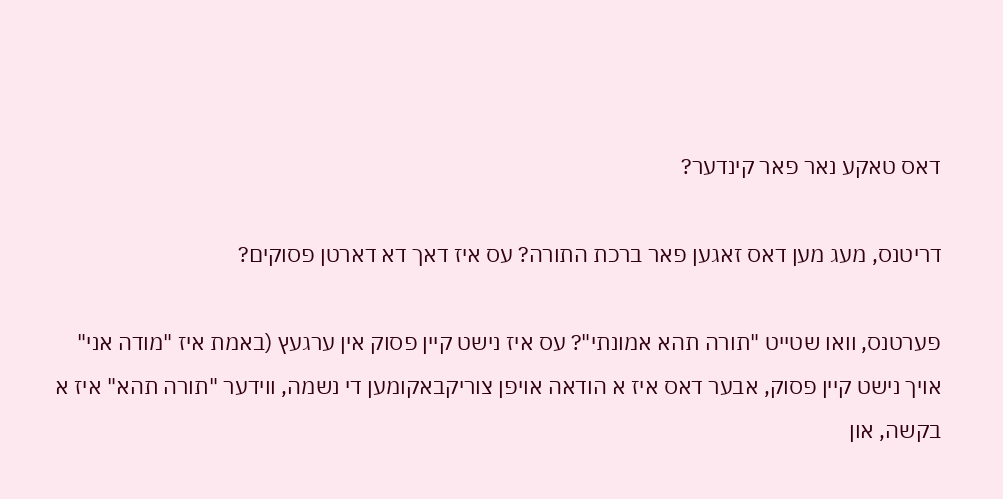דאס טאקע נאר פאר קינדער?

דריטנס, מעג מען דאס זאגען פאר ברכת התורה? עס איז דאך דא דארטן פסוקים?

פערטנס, וואו שטייט "תורה תהא אמונתי"? עס איז נישט קיין פסוק אין ערגעץ (באמת איז "מודה אני" אויך נישט קיין פסוק, אבער דאס איז א הודאה אויפן צוריקבאקומען די נשמה, ווידער "תורה תהא" איז א בקשה, און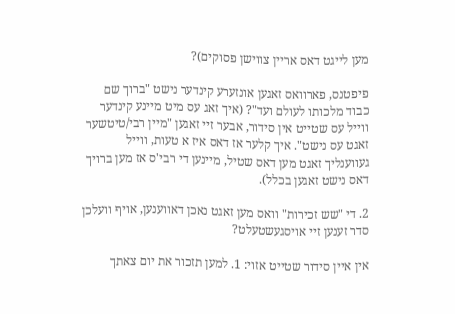מען לייגט דאס אריין צווישן פסוקים)?

פיפטנס, פארוואס זאגען אונזערע קינדער נישט "ברוך שם כבוד מלכותו לעולם ועד"? (איך זאג עס מיט מיינע קינדער ווייל עס שטייט אין סידור, אבער זיי זאגען "מיין רבי/טיטשער זאגט עס נישט". איך קלער אז דאס איז א טעות, ווייל געווענליך זאגט מען דאס שטיל, מיינען די רבי'ס אז מען ברויך דאס נישט זאגען בכלל).

2. די "שש זכירות" וואס מען זאגט נאכן דאווענען, אויף וועלכן סדר זענען זיי אויסגעשטעלט?

אין איין סידור שטייט אזוי: 1. למען תזכור את יום צאתך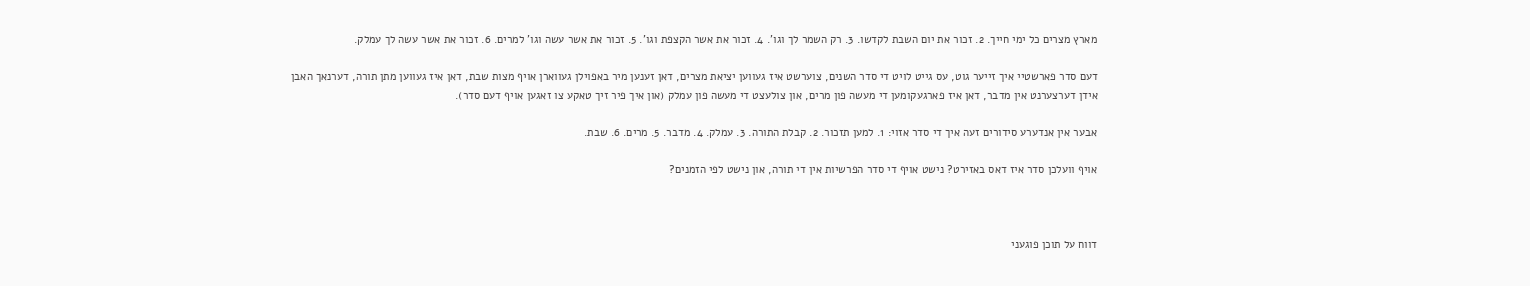מארץ מצרים כל ימי חייך. 2. זכור את יום השבת לקדשו. 3. רק השמר לך וגו'. 4. זכור את אשר הקצפת וגו'. 5. זכור את אשר עשה וגו' למרים. 6. זכור את אשר עשה לך עמלק.

דעם סדר פארשטיי איך זייער גוט, עס גייט לויט די סדר השנים, צוערשט איז געווען יציאת מצרים, דאן זענען מיר באפוילן געווארן אויף מצות שבת, דאן איז געווען מתן תורה, דערנאך האבן אידן דערצערנט אין מדבר, דאן איז פארגעקומען די מעשה פון מרים, און צולעצט די מעשה פון עמלק (און איך פיר זיך טאקע צו זאגען אויף דעם סדר).

אבער אין אנדערע סידורים זעה איך די סדר אזוי: 1. למען תזכור. 2. קבלת התורה. 3. עמלק. 4. מדבר. 5. מרים. 6. שבת.

אויף וועלכן סדר איז דאס באזירט? נישט אויף די סדר הפרשיות אין די תורה, און נישט לפי הזמנים?



דווח על תוכן פוגעני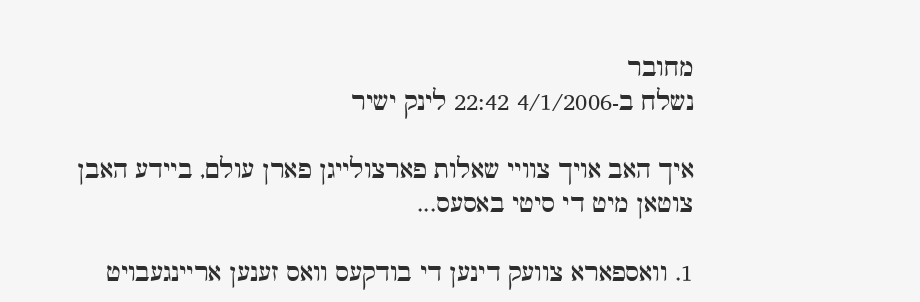מחובר
נשלח ב-4/1/2006 22:42 לינק ישיר

איך האב אויך צוויי שאלות פארצולייגן פארן עולם, ביידע האבן צוטאן מיט די סיטי באסעס...

1. וואספארא צוועק דינען די בודקעס וואס זענען אריינגעבויט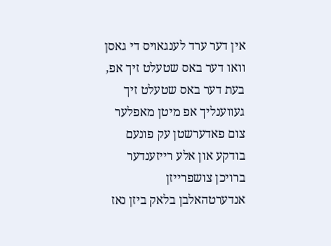אין דער ערד לענגאויס די גאסן וואו דער באס שטעלט זיך אפ, בעת דער באס שטעלט זיך געווענליך אפ מיטן מאפלער צום פאדערשטן עק פונעם בודקע און אלע רייזענדער ברויכן צושפרייזן אנדערטהאלבן בלאק ביזן נאז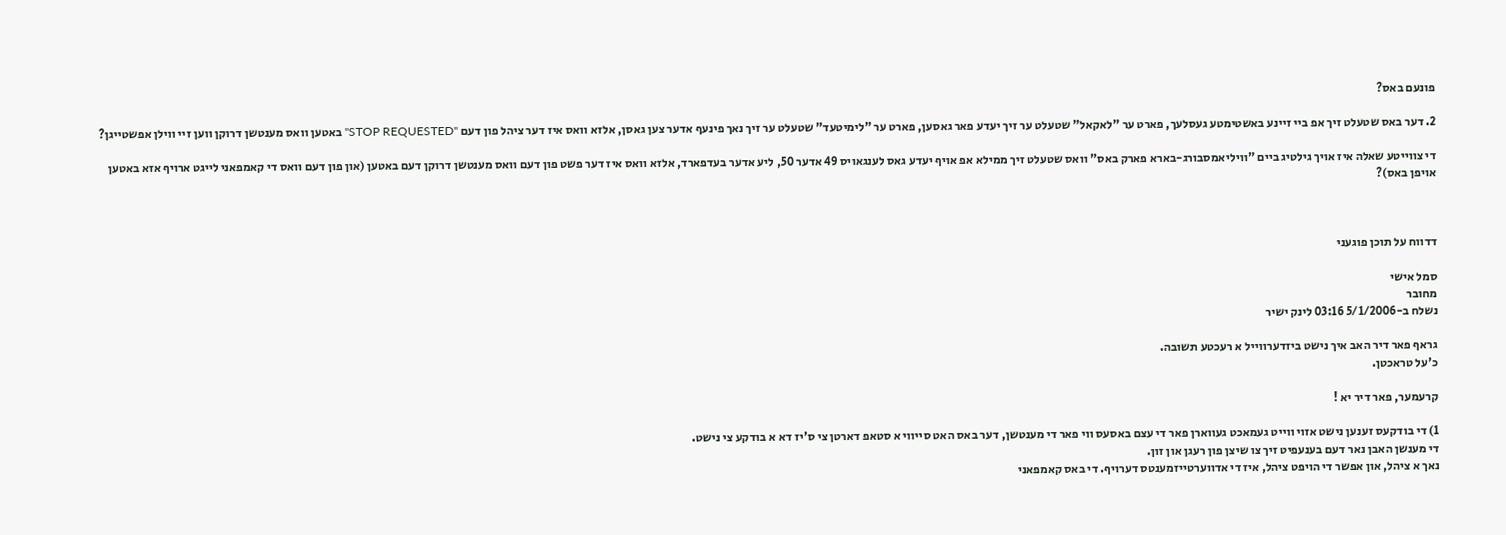פונעם באס?

2. דער באס שטעלט זיך אפ ביי זיינע באשטימטע געסלעך, פארט ער "לאקאל" שטעלט ער זיך יעדע פאר גאסען, פארט ער "לימיטעד" שטעלט ער זיך נאך פינעף אדער צען גאסן, אלזא וואס איז דער ציהל פון דעם "STOP REQUESTED" באטען וואס מענטשן דרוקן ווען זיי ווילן אפשטייגן?

די צווייטע שאלה איז אויך גילטיג ביים "וויליאמסבורג-בארא פארק באס" וואס שטעלט זיך ממילא אפ אויף יעדע גאס לענגאויס 49 אדער 50, ליע אדער בעדפארד, אלזא וואס איז דער פשט פון דעם וואס מענטשן דרוקן דעם באטען (און פון דעם וואס די קאמפאני לייגט ארויף אזא באטען אויפן באס)?



דדווח על תוכן פוגעני

סמל אישי
מחובר
נשלח ב-5/1/2006 03:16 לינק ישיר

גראף פאר דיר האב איך נישט ביזדערווייל א רעכטע תשובה.
כ'על טראכטן.

קרעמער, פאר דיר יא !

1) די בודקעס זענען נישט אזוי ווייט געמאכט געווארן פאר די עצם באסעס ווי פאר די מענטשן, דער באס האט סייווי א סטאפ דארטן צי ס'יז דא א בודקע צי נישט.
די מענשן האבן נאר דעם בענעפיט זיך צו שיצן פון רעגן און זון.
נאך א ציהל, און אפשר די הויפט ציהל, איז די אדווערטייזמענטס דערויף. די באס קאמפאני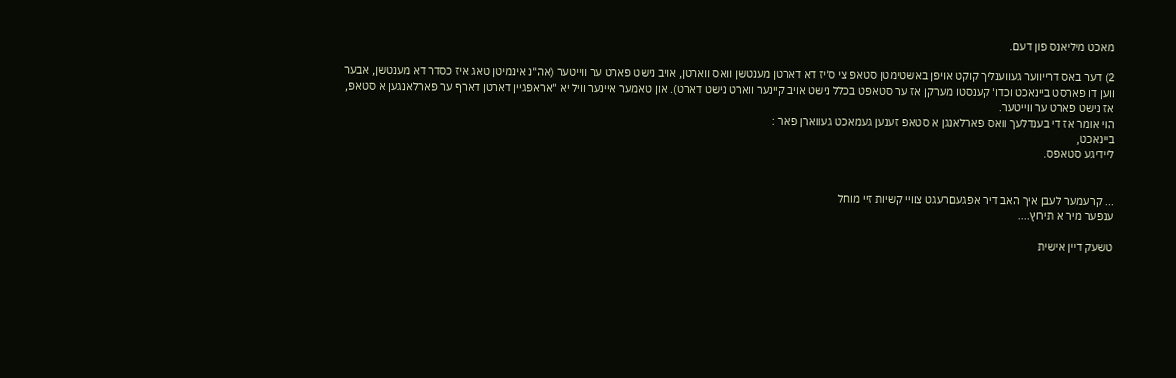מאכט מיליאנס פון דעם.

2) דער באס דרייווער געווענליך קוקט אויפן באשטימטן סטאפ צי ס'יז דא דארטן מענטשן וואס ווארטן, אויב נישט פארט ער ווייטער (אה"נ אינמיטן טאג איז כסדר דא מענטשן, אבער ווען דו פארסט ביינאכט וכדו' קענסטו מערקן אז ער סטאפט בכלל נישט אויב קיינער ווארט נישט דארט). און טאמער איינער וויל יא "אראפגיין דארטן דארף ער פארלאנגען א סטאפ, אז נישט פארט ער ווייטער.
הוי אומר אז די בענדלעך וואס פארלאנגן א סטאפ זענען געמאכט געווארן פאר :
ביינאכט,
ליידיגע סטאפס.


... קרעמער לעבן איך האב דיר אפגעםרעגט צוויי קשיות זיי מוחל
ענפער מיר א תירוץ....

טשעק דיין אישית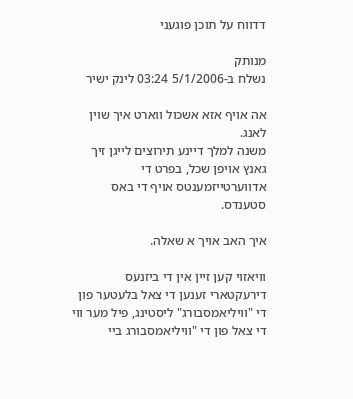דדווח על תוכן פוגעני

מנותק
נשלח ב-5/1/2006 03:24 לינק ישיר

אה אויף אזא אשכול ווארט איך שוין לאנג.
משנה למלך דיינע תירוצים לייגן זיך גאנץ אויפן שכל, בפרט די אדווערטייזמענטס אויף די באס סטענדס.

איך האב אויך א שאלה.

וויאזוי קען זיין אין די ביזנעס דירעקטארי זענען די צאל בלעטער פון די "וויליאמסבורג" ליסטינג, פיל מער ווי די צאל פון די "וויליאמסבורג ביי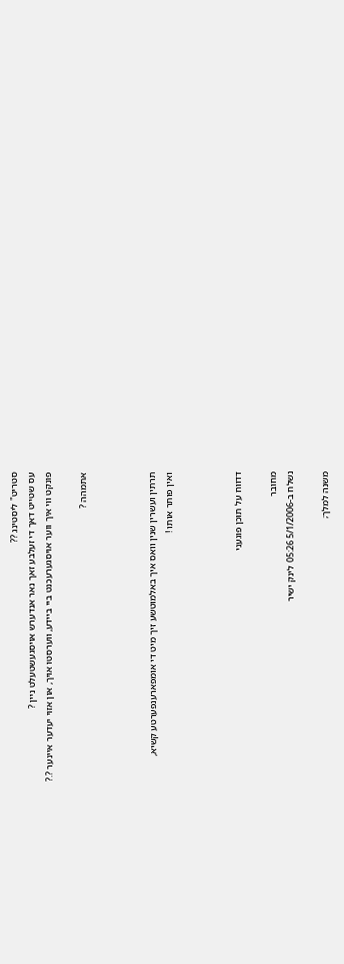סטריט" ליסטינג ??
עס שטייט דאך די זעלבע זאך נאר אנדערש אויסגעשטעלט ניין ?
פונקט ווי איך ווער אויסגערעכנט ביי ביידע, ווערסטו אויך, און אזוי יעדער איינער ?.?

אתמהה ?



תרתין ועשרין שנין וואס איך באלמוטשע זיך מיט די אומפארענפערטע קשיא,
ואין פותר אותו !



דדווח על תוכן פוגעני

מחובר
נשלח ב-5/1/2006 05:26 לינק ישיר

משנה למלך;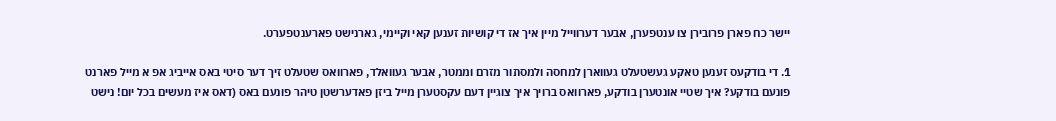יישר כח פארן פרובירן צו ענטפערן, אבער דערווייל מיין איך אז די קושיות זענען קאי וקיימי, גארנישט פארענטפערט.

1. די בודקעס זענען טאקע געשטעלט געווארן למחסה ולמסתור מזרם וממטר, אבער געוואלד, פארוואס שטעלט זיך דער סיטי באס אייביג אפ א מייל פארנט פונעם בודקע? איך שטיי אונטערן בודקע, פארוואס ברויך איך צוגיין דעם עקסטערן מייל ביזן פאדערשטן טיהר פונעם באס (דאס איז מעשים בכל יום! נישט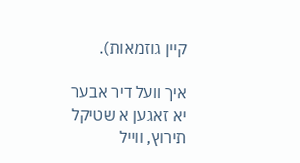קיין גוזמאות).

איך וועל דיר אבער יא זאגען א שטיקל תירוץ, ווייל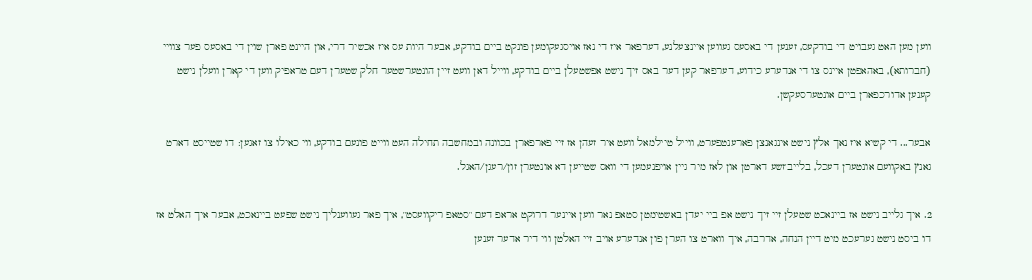ווען מען האט געבויט די בודקעס, זענען די באסעס געווען איינצעלנע, דערפאר איז די נאז אויסגעקומען פונקט ביים בודקע, אבער היות עס איז אכשיר דרי, און היינט פארן שוין די באסעס פער צוויי (חברותא), באהאפטן איינס צו די אנדערע כידוע, דערפאר קען דער באס זיך נישט אפשטעלן ביים בודקע, ווייל דאן וועט זיין הונטערשטער חלק שטערן דעם טראפיק ווען די קארן וועלן נישט קענען אדורכפארן ביים אונטערסעקשן.

אבער... די קשיא איז נאך אלץ נישט אינגאנצן פארענטפערט, ווייל טיילמאל וועט איר זעהן אז זיי פארפארן בכוונה ובמחשבה תחילה העט ווייט פונעם בודקע, ווי כאילו צו זאגען: דו שטייסט דארט גאנץ באקוועם אונטערן דעכל, בלייב'זשע דארטן און לאז מיר גיין אויפנעמען די וואס שטייען דא אונטערן זון/רעגן/האגל.

2. איך גלייב נישט אז ביינאכט שטעלן זיי זיך נישט אפ ביי יעדן באשטימטן סטאפ נאר ווען איינער דרוקט אראפ דעם "סטאפ ריקוועסט", איך פאר געווענליך נישט שפעט ביינאכט, אבער איך האלט אז דו ביסט נישט גערעכט מיט דיין הנחה, אדרבה, איך ווארט צו הערן פון אנדערע אויב זיי האלטן ווי דיר אדער זענען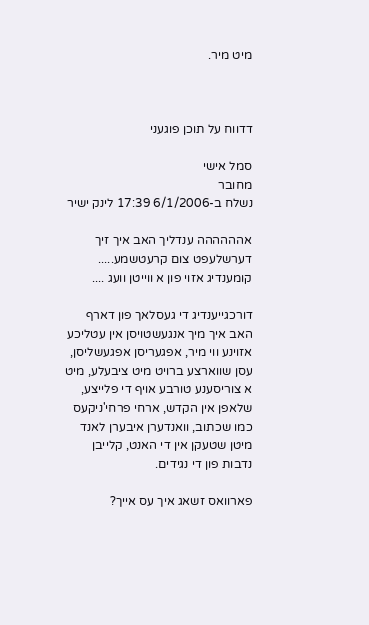מיט מיר.



דדווח על תוכן פוגעני

סמל אישי
מחובר
נשלח ב-6/1/2006 17:39 לינק ישיר

אהההההה ענדליך האב איך זיך דערשלעפט צום קרעטשמע.....
קומענדיג אזוי פון א ווייטן וועג ....

דורכגייענדיג די געסלאך פון דארף האב איך מיך אנגעשטויסן אין עטליכע אזוינע ווי מיר, אפגעריסן אפגעשליסן, עסן שווארצע ברויט מיט ציבעלע, מיט א צוריסענע טורבע אויף די פלייצע, שלאפן אין הקדש, ארחי פרחי'ניקעס כמו שכתוב, וואנדערן איבערן לאנד מיטן שטעקן אין די האנט, קלייבן נדבות פון די נגידים.

פארוואס זשאג איך עס אייך?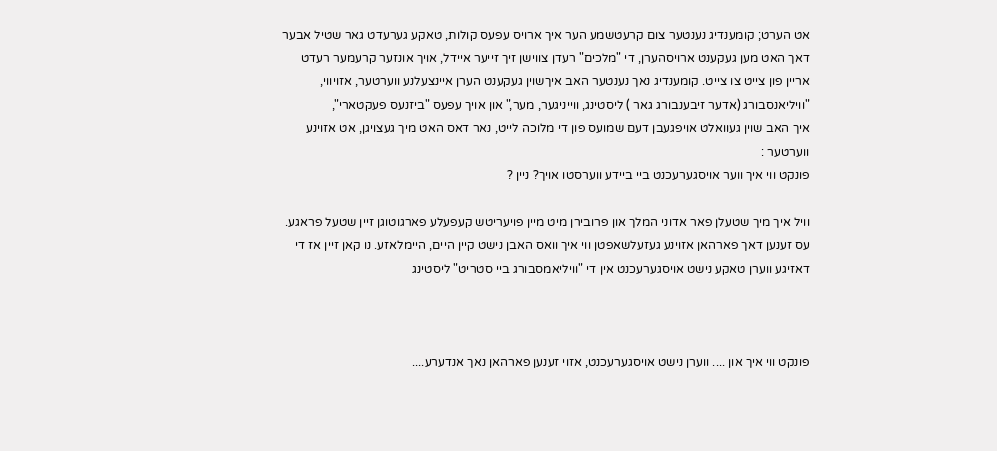אט הערט; קומענדיג נענטער צום קרעטשמע הער איך ארויס עפעס קולות, טאקע גערעדט גאר שטיל אבער דאך האט מען געקענט ארויסהערן, די "מלכים" רעדן צווישן זיך זייער איידל, אויך אונזער קרעמער רעדט אריין פון צייט צו צייט. קומענדיג נאך נענטער האב איךשוין געקענט הערן איינצעלנע ווערטער, אזויווי, "וויליאנסבורג (אדער זיבענבורג גאר ) ליסטינג, ווייניגער, מער," און אויך עפעס "ביזנעס פעקטארי",
איך האב שוין געוואלט אויפגעבן דעם שמועס פון די מלוכה לייט, נאר דאס האט מיך געצויגן, אט אזוינע ווערטער :
פונקט ווי איך ווער אויסגערעכנט ביי ביידע ווערסטו אויך? ניין ?

וויל איך מיך שטעלן פאר אדוני המלך און פרובירן מיט מיין פויעריטש קעפעלע פארגוטוגן זיין שטעל פראגע.
עס זענען דאך פארהאן אזוינע געזעלשאפטן ווי איך וואס האבן נישט קיין היים, היימלאזע. נו קאן זיין אז די דאזיגע ווערן טאקע נישט אויסגערעכנט אין די "וויליאמסבורג ביי סטריט" ליסטינג



פונקט ווי איך און .... ווערן נישט אויסגערעכנט, אזוי זענען פארהאן נאך אנדערע....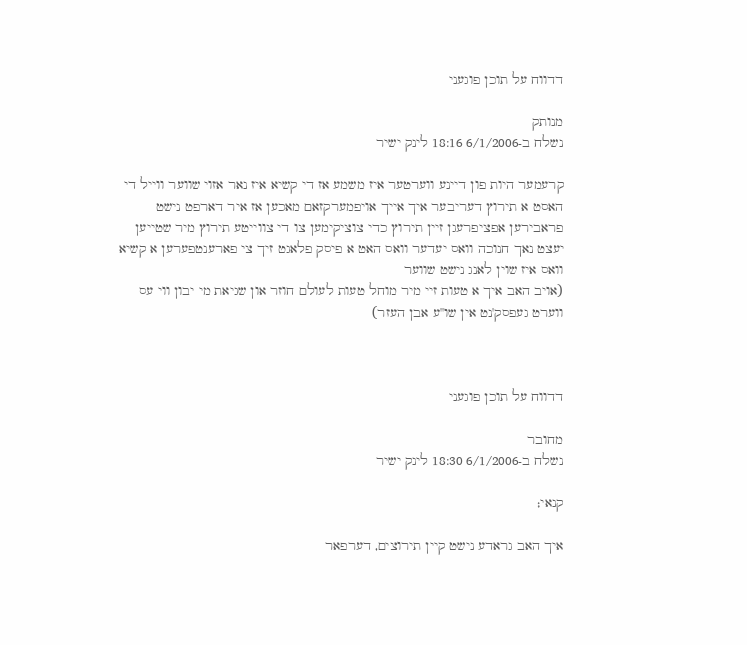דדווח על תוכן פוגעני

מנותק
נשלח ב-6/1/2006 18:16 לינק ישיר

קרעמער היות פון דיינע ווערטער איז משמע אז די קשיא איז נאר אזוי שווער ווייל די האסט א תירוץ דעריבער איך אייך אויפמערקזאם מאכען אז איר דארפט נישט פראבירען אפציפרעגן זיין תירוץ כדי צוציקימען צו די צווייטע תירוץ מיר שטייען יעצט נאך חנוכה וואס יעדער וואס האט א פיסק פלאגט זיך צי פארענטפערען א קשיא וואס איז שוין לאנג נישט שווער
(אויב האב איך א טעות זיי מיר מוחל טעות לעולם חוזר און שגיאת מי יבון ווי עס ווערט געפסק'נט אין שו''ע אבן העזר)



דדווח על תוכן פוגעני

מחובר
נשלח ב-6/1/2006 18:30 לינק ישיר

קנאי;

איך האב גראדע נישט קיין תירוצים, דערפאר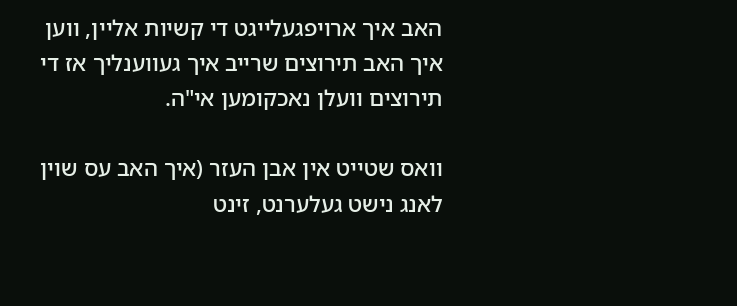האב איך ארויפגעלייגט די קשיות אליין, ווען איך האב תירוצים שרייב איך געווענליך אז די תירוצים וועלן נאכקומען אי"ה.

וואס שטייט אין אבן העזר (איך האב עס שוין לאנג נישט געלערנט, זינט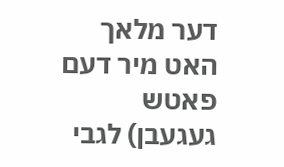דער מלאך האט מיר דעם פאטש געגעבן) לגבי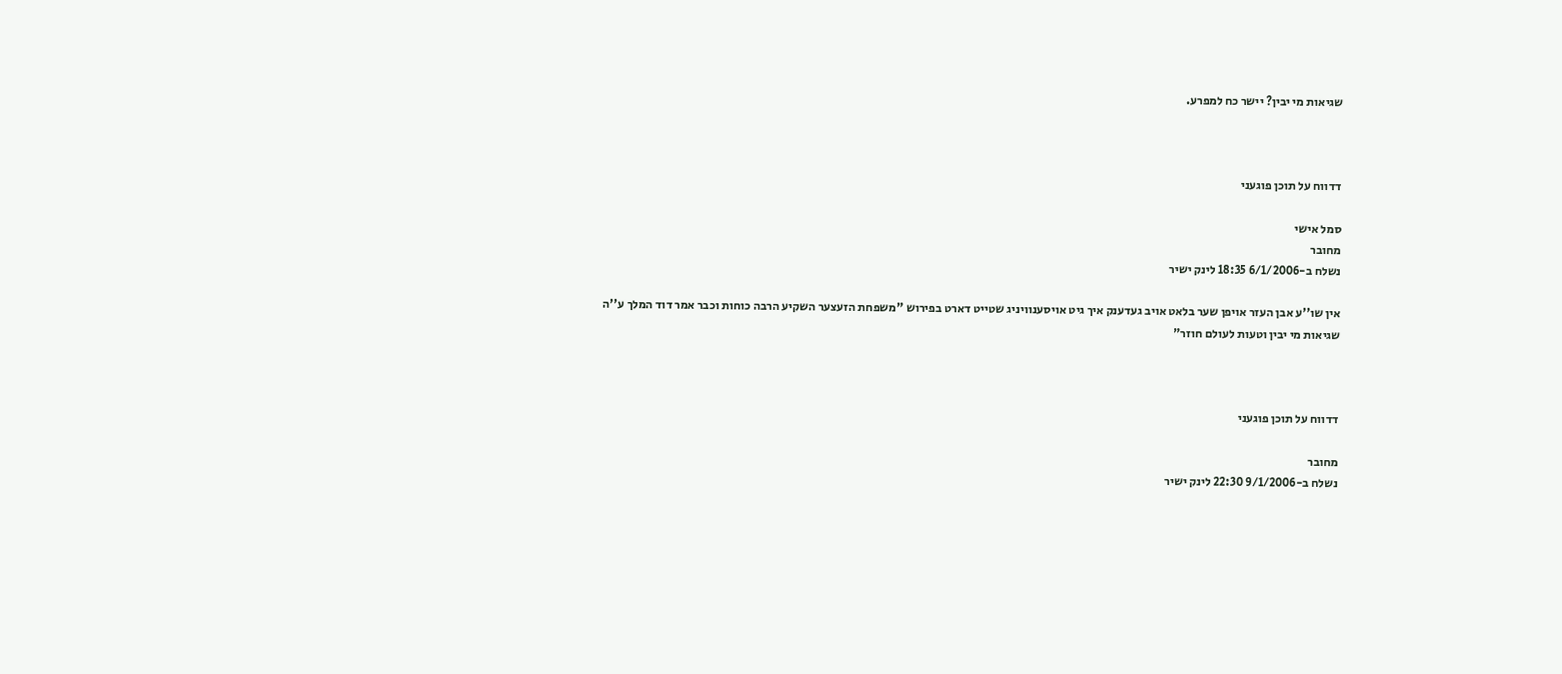שגיאות מי יבין? יישר כח למפרע.



דדווח על תוכן פוגעני

סמל אישי
מחובר
נשלח ב-6/1/2006 18:35 לינק ישיר

אין שו''ע אבן העזר אויפן שער בלאט אויב געדענק איך גיט אויסענוויניג שטייט דארט בפירוש "משפחת הזעצער השקיע הרבה כוחות וכבר אמר דוד המלך ע''ה שגיאות מי יבין וטעות לעולם חוזר"



דדווח על תוכן פוגעני

מחובר
נשלח ב-9/1/2006 22:30 לינק ישיר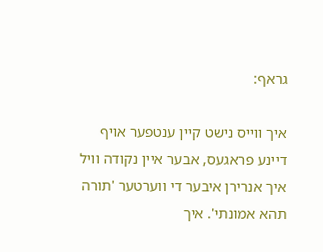גראף:

איך ווייס נישט קיין ענטפער אויף דיינע פראגעס, אבער איין נקודה וויל איך אנרירן איבער די ווערטער 'תורה תהא אמונתי'. איך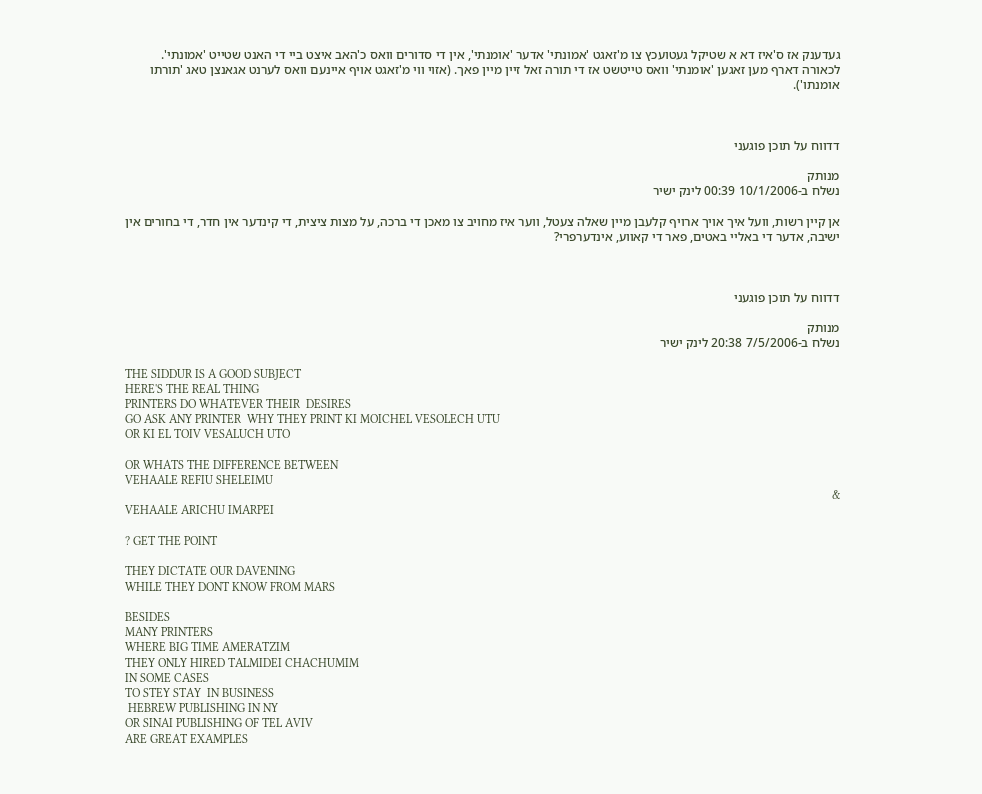געדענק אז ס'איז דא א שטיקל געטועכץ צו מ'זאגט 'אמונתי' אדער 'אומנתי', אין די סדורים וואס כ'האב איצט ביי די האנט שטייט 'אמונתי'.
לכאורה דארף מען זאגען 'אומנתי' וואס טייטשט אז די תורה זאל זיין מיין פאך. (אזוי ווי מ'זאגט אויף איינעם וואס לערנט אגאנצן טאג 'תורתו אומנתו').



דדווח על תוכן פוגעני

מנותק
נשלח ב-10/1/2006 00:39 לינק ישיר

אן קיין רשות, וועל איך אויך ארויף קלעבן מיין שאלה צעטל, ווער איז מחויב צו מאכן די ברכה, על מצות ציצית, די קינדער אין חדר, די בחורים אין ישיבה, אדער די באליי באטים, פאר די קאווע, אינדערפרי?



דדווח על תוכן פוגעני

מנותק
נשלח ב-7/5/2006 20:38 לינק ישיר

THE SIDDUR IS A GOOD SUBJECT
HERE'S THE REAL THING
PRINTERS DO WHATEVER THEIR  DESIRES
GO ASK ANY PRINTER  WHY THEY PRINT KI MOICHEL VESOLECH UTU
OR KI EL TOIV VESALUCH UTO

OR WHATS THE DIFFERENCE BETWEEN
VEHAALE REFIU SHELEIMU
&
VEHAALE ARICHU IMARPEI

? GET THE POINT

THEY DICTATE OUR DAVENING
WHILE THEY DONT KNOW FROM MARS

BESIDES
MANY PRINTERS
WHERE BIG TIME AMERATZIM
THEY ONLY HIRED TALMIDEI CHACHUMIM
IN SOME CASES
TO STEY STAY  IN BUSINESS
 HEBREW PUBLISHING IN NY
OR SINAI PUBLISHING OF TEL AVIV
ARE GREAT EXAMPLES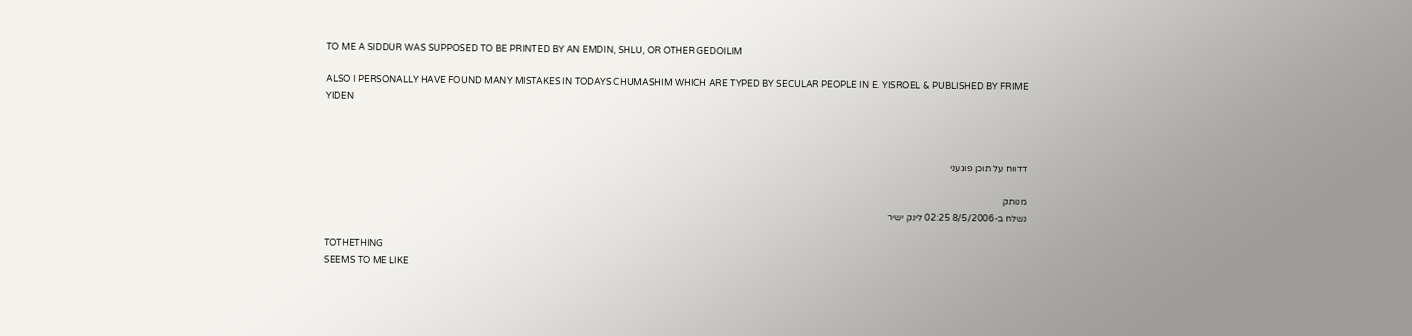TO ME A SIDDUR WAS SUPPOSED TO BE PRINTED BY AN EMDIN, SHLU, OR OTHER GEDOILIM

ALSO I PERSONALLY HAVE FOUND MANY MISTAKES IN TODAYS CHUMASHIM WHICH ARE TYPED BY SECULAR PEOPLE IN E. YISROEL & PUBLISHED BY FRIME YIDEN



דדווח על תוכן פוגעני

מנותק
נשלח ב-8/5/2006 02:25 לינק ישיר

TOTHETHING
SEEMS TO ME LIKE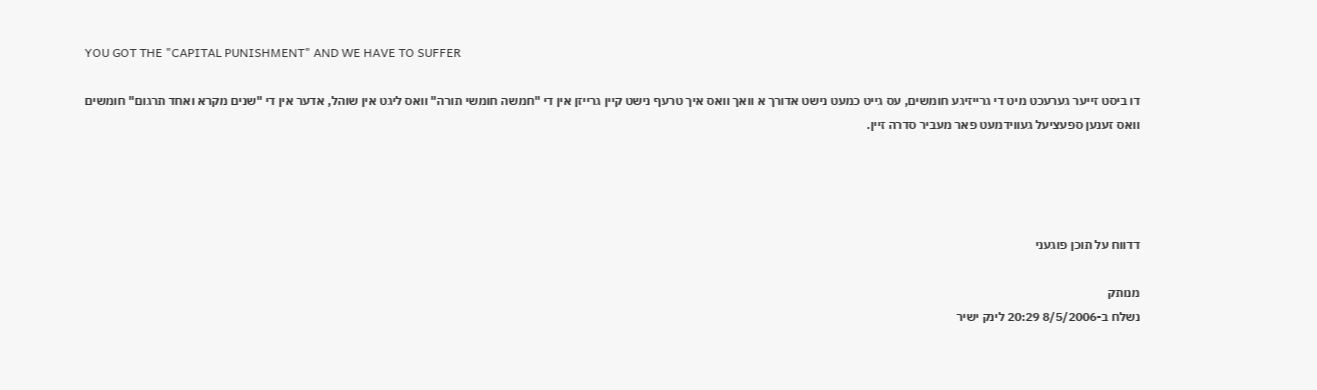YOU GOT THE "CAPITAL PUNISHMENT" AND WE HAVE TO SUFFER

דו ביסט זייער גערעכט מיט די גרייזיגע חומשים, עס גייט כמעט נישט אדורך א וואך וואס איך טרעף נישט קיין גרייזן אין די "חמשה חומשי תורה" וואס ליגט אין שוהל, אדער אין די "שנים מקרא ואחד תרגום" חומשים וואס זענען ספעציעל געווידמעט פאר מעביר סדרה זיין.




דדווח על תוכן פוגעני

מנותק
נשלח ב-8/5/2006 20:29 לינק ישיר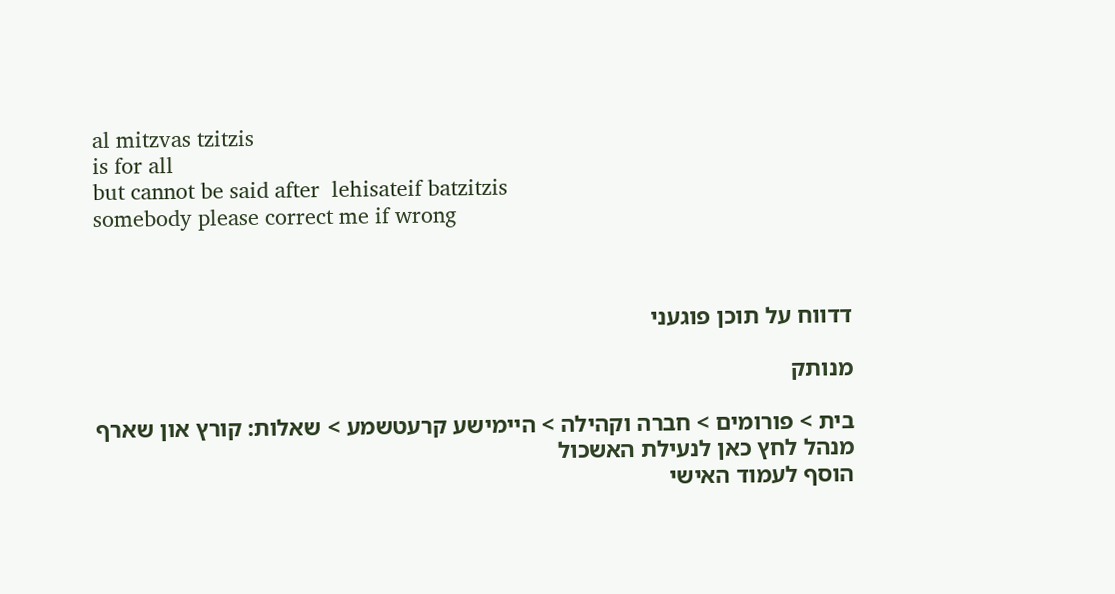al mitzvas tzitzis
is for all
but cannot be said after  lehisateif batzitzis
somebody please correct me if wrong



דדווח על תוכן פוגעני

מנותק

בית > פורומים > חברה וקהילה > היימישע קרעטשמע > שאלות: קורץ און שארף
מנהל לחץ כאן לנעילת האשכול
הוסף לעמוד האישי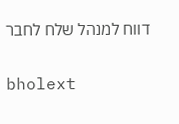דווח למנהל שלח לחבר

bholext